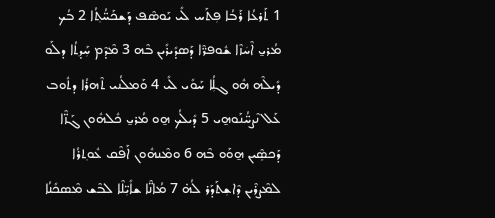1 ܬܰܪܥܳܐ ܪܰܒܳܐ ܦܼܬܰܚ ܠܺܝ ܝܰܘܣܶܦ ܕܰܫܟܰܚ̈ܳܬ݂ܳܐ 2 ܒܳܟ ܡܳܪܝ̱ ܐܶܚܿܙܶܐ ܫܽܘܦܪ̈ܶܐ ܕܰܣܕܺܝܪܺܝܢ ܒܶܗ 3 ܡܶܕܶܡ ܚܼܰܕܬ݂ܳܐ ܕܠܰܘ ܕܺܝܠܶܗ ܗܽܘ ܓܠܼܳܐ ܚܰܘܺܝ ܠܺܝ 4 ܘܰܡܠܳܢܝ ܬܶܗܪܳܐ ܕܬܽܘܒ ܥܰܠ ܢܶܨܚ̈ܳܢܰܘܗ̱ܝ 5 ܕܺܝܠܳܟ ܗ̱ܘ ܡܳܪܝ̱ ܟܽܠܗܽܘܢ ܓܰܙ̈ܶܐ ܕܰܟܣܸܶܝܢ ܗ̱ܘܰܘ ܒܶܗ 6 ܘܡܶܢܗܽܘܢ ܐܰܦܶܩ ܥܽܘܬ݂ܪܳܐ ܠܡܶܨܪܶܝܢ ܕܶܐܫܼܬܰܕܰܪ ܠܳܗ̇ 7 ܡܳܐܢ̈ܶܐ ܫܐܺܝܼ̈ܠܶܐ ܠܒܶܫ ܡܶܣܟܺܢܳܐ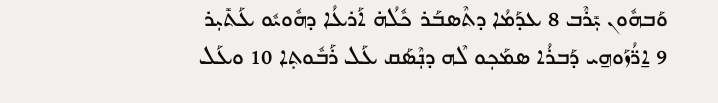ܘܰܒܗܽܘܢ ܝܼܺܪܶܒ 8 ܥܕܰܡܳܐ ܕܬܶܣܒܰܪ ܟܽܠܳܗ̇ ܐܰܪܥܳܐ ܕܗܽܘܝܽܘ ܥܰܬܺܝܼܪ 9 ܐ̱ܪ̈ܳܙܰܘܗ̱ܝ ܕܰܒܪܳܐ ܣܡܰܟ݂ܘ ܠܶܗ ܕܢܼܶܣܰܩ ܥܰܠ ܪܰܒܽܘܬ݂ܐ 10 ܘܥܰܠ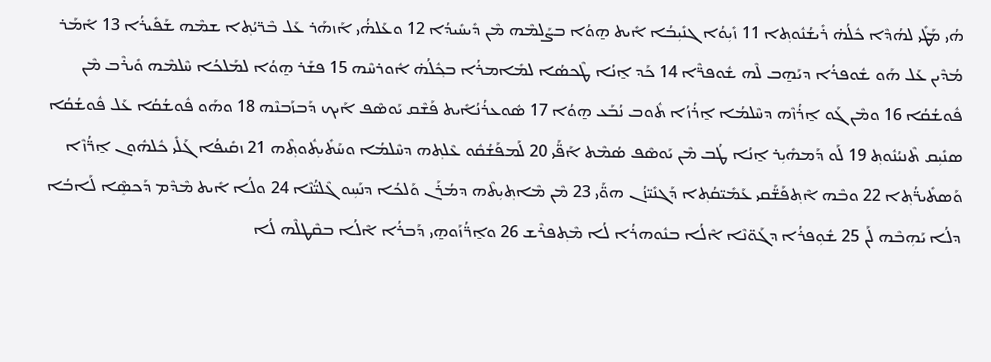ܗܳܝ ܡܰܛܺܝ ܠܗܳܕܶܐ ܟܽܠܳܗ̇ ܪܺܝܫܳܢܽܘܬ݂ܐ 11 ܙܺܝܼܘܳܐ ܓܢܺܝܼܒܳܐ ܐܺܝܬ ܗ̱ܘܳܐ ܒܨܰܠܡܶܗ ܡܶܢ ܕܺܝܚܺܝܕܳܐ 12 ܘܥܰܠܗ̇ܳܝ ܐܰܙܗܰܪ ܥܰܠ ܒܶܪ̈ܝܳܬ݂ܐ ܫܡܶܗ ܫܰܦܺܝܪܳܐ 13 ܐܺܡܰܪ ܡܳܕܶܝܢ ܥܰܠ ܗܰܘ ܫܽܘܦܪܳܐ ܕܝܰܗ̱ܒ ܠܶܗ ܫܽܘܦܪ̈ܶܐ 14 ܟܰܕ ܐ̱ܢܳܐ ܛܶܟܣܳܐ ܠܡܺܐܡܪܳܐ ܒܟ݂ܽܠܳܗ̇ ܐܽܘܪܚܶܗ 15 ܦܫܰܪ ܗ̱ܘܳܐ ܠܡܰܠܟܳܐ ܚܶܠܡܶܗ ܘܺܝܪܶܒ ܡܶܢ ܦܽܘܫܳܩܳܐ 16 ܘܡܶܢ ܓܰܘ ܐ̱ܪܳܙܶܗ ܕܚܶܠܡܳܐ ܐ̱ܪܳܙܳܐ ܬܽܘܒ ܢܳܒܰܥ ܗ̱ܘܳܐ 17 ܣܽܘܥܪܳܢܳܐܺܝܬ ܦܰܫܶܩ ܝܰܘܣܶܦ ܐܰܝܟ ܕܰܒܙܰܒܢܶܗ 18 ܘܗܰܘ ܦܽܘܫܳܩܳܐ ܥܰܠ ܦܽܘܫܳܩܳܐ ܣܢܺܝܼܩ ܬܶܢܝܳܢܽܘܬ݂ 19 ܠܰܘ ܕܰܡܗܺܝܼܪ ܐ̱ܢܳܐ ܛܳܒ ܡܶܢ ܝܰܘܣܶܦ ܣܳܡܶܬ ܐܰܦ̈ܰܝ 20 ܠܰܡܦܰܫܳܩܽܘ ܥܶܠܬ݂ܗ ܕܚܶܠܡܳܐ ܘܚܰܬܺܝܬ݂ܽܘܬ݂ܶܗ 21 ܙܩܺܝܦܳܐ ܓܰܠܺܝ ܟܽܠܗܽܘܢ ܐ̱ܪ̈ܳܙܶܐ ܘܰܣܬܺܝܪ̈ܳܬ݂ܐ 22 ܘܒܶܗ ܐܶܬ݂ܦܰܫ̈ܰܩܝ ܥܰܡܺܝ̈ܩܳܬ݂ܐ ܕܰܓܢܺܝ̈ܙܳܢ ܗܘ̈ܰܝ 23 ܡܶܢ ܡܶܐܬ݂ܝܼܬܶܗ ܕܡܳܪܰܢ ܘܰܠܟܳܐ ܕܢܰܚܼܘ ܓܶܠܝ̈ܳܢܶܐ 24 ܘܠܳܐ ܐܺܝܬ ܡܶܕܶܡ ܕܰܟܣܸܶܐ ܠܰܐܒܳܐ ܕܠܳܐ ܝܰܗܼܒܶܗ ܠܰܢ 25 ܫܽܘܼܦܪܳܐ ܕܓܰܘ̈ܢܶܐ ܐܶܠܳܐ ܒܢܽܘܗܪܳܐ ܠܳܐ ܡܶܬ݂ܦܪܶܫ 26 ܘܐ̱ܪ̈ܳܙܰܘܗ̱ܝ ܕܰܒܪܳܐ ܐܶܠܳܐ ܒܩܶܛܠܶܗ ܠܳܐ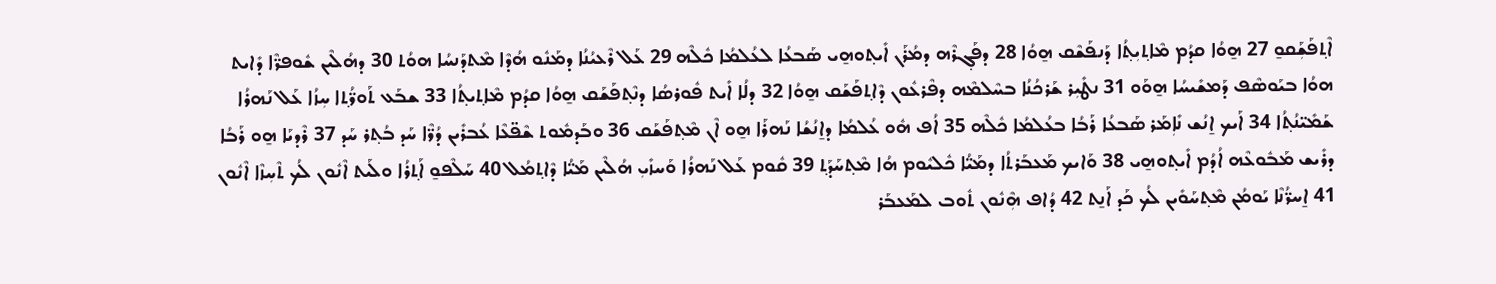ܐܶܬ݂ܦܰܫܼܰܩܘ̱ 27 ܗ̱ܘܳܐ ܩܕܳܡ ܡܶܐܬ݂ܝܼܬ݂ܳܐ ܕܰܢܦܰܫܶܩ ܗ̱ܘܳܐ 28 ܕܦܰܓ݂ܪܶܗ ܕܡܳܪܰܢ ܐܺܝܬ݂ܘܗ̱ܝ ܣܰܒܥܳܐ ܠܥܳܠܡܳܐ ܟܽܠܶܗ 29 ܥܰܠ ܪܶܥܝܳܢܳܐ ܕܡܰܢܽܘ ܗܳܕܶܐ ܡܶܬܕܰܢܚܳܐ ܗܘܳܬ 30 ܕܗܳܠܶܝܢ ܫܽܘܦܪ̈ܶܐ ܕܺܐܝܬ ܗܘܳܐ ܒܝܰܘܣܶܦ ܕܰܡܫܺܝܚܳܐ ܗ̱ܘܰܘ 31 ܢܛܺܝܼܪ ܫܰܪܟܳܢܳܐ ܒܚܶܠܡܶܗ ܕܦܶܪܥܽܘܢ ܕܶܐܬ݂ܦܰܫܰܩ ܗ̱ܘܳܐ 32 ܕܠܳܐ ܐܺܝܬ ܦܽܘܪܣܳܐ ܕܢܶܬ݂ܦܰܫܰܩ ܗ̱ܘܳܐ ܩܕܳܡ ܡܶܐܬ݂ܝܬ݂ܳܐ 33 ܫܒܰܥ ܬܰܘܪ̈ܳܬ݂ܐ ܚܼܙܳܐ ܥܰܠ ܢܰܗܪܳܐ ܫܰܡܺܝ̈ܢܳܬ݂ܳܐ 34 ܐܰܝܟ ܐ̱ܢܳܫ ܢܺܐܼܡܰܪ ܣܰܒܥܳܐ ܪܰܒܳܐ ܒܥܳܠܡܳܐ ܟܽܠܶܗ 35 ܐܳܦ ܗܽܘ ܥܳܠܡܳܐ ܕܐ̱ܢܳܫܳܐ ܢܰܗܪܰܐ ܗ̱ܘ ܐܶܢ ܡܶܬ݂ܦܰܫܰܩ 36 ܘܒܰܕܡܽܘܬ ܫܶܦ̈ܥܶܐ ܥܳܒܪܺܝܢ ܕܳܪ̈ܶܐ ܚܰܕ ܒܳܬ݂ܪ ܚܰܕ 37 ܪܶܕܝܰܐ ܗ̱ܘ ܪܰܒܳܐ ܕܪܺܝܫ ܡܰܒܽܘܥܶܗ ܐܳܕܳܡ ܐܺܝܬ݂ܘܗ̱ܝ 38 ܘܰܐܝܟ ܡܰܥܒܰܪܬܳܐ ܕܡܰܝ̈ܳܐ ܟܽܠܝܽܘܡ ܗܳܐ ܡܶܬ݂ܚܰܕܰܬ݂ 39 ܩܽܘܡ ܥܰܠ ܢܰܗܪܳܐ ܘܰܚܙܺܝܼ ܗܳܠܶܝܢ ܡܰܝ̈ܳܐ ܕܶܐܬ݂ܡܳܠ 40 ܚܰܠܶܦܘ̱ ܐܰܬ݂ܪܳܐ ܘܠܰܝܬ ܐܶܢܽܘܢ ܠܳܟ ܬܶܚܼܙܶܐ ܐܶܢܽܘܢ 41 ܐ̱ܚܪ̈ܳܢܶܐ ܝܰܘܡܳܢ ܡܶܬ݂ܚܰܘܺܝܢ ܠܳܟ ܟܰܕ ܐܰܢ̱ܬ 42 ܕܳܐܦ ܗܼܶܢܽܘܢ ܬܽܘܒ ܠܡܰܥܒܰܪ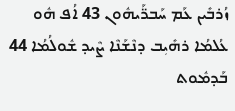ܙܳܪܒܺܝܢ ܥܰܡ ܚܰܒܪ̈ܰܝܗܽܘܢ 43 ܐܳܦ ܗܽܘ ܥܳܠܡܳܐ ܪܗܺܝܼܒ ܕܢܶܫܰܢܶܐ ܨܶܝܕ ܫܽܘܠܳܡܳܐ 44 ܒܰܕܡܽܘܬ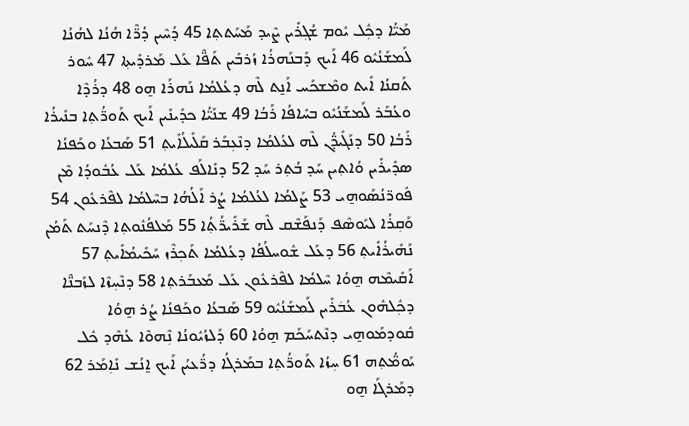ܡܰܝ̈ܳܐ ܕܟ݂ܽܠ ܝܽܘܡ ܫܳܓ݂ܪܺܝܢ ܨܶܝܕ ܡܰܚܰܬܬ݂ܐ 45 ܕܳܚܶܝܢ ܕܳܪ̈ܶܐ ܗܳܢܳܐ ܠܗܳܢܳܐ ܠܰܡܫܰܢܳܝܽܘ 46 ܐܰܝܟ ܕܰܒܢܰܗܪܳܐ ܙܳܪܒܺܝܢ ܬܰܦ̈ܶܐ ܥܰܠ ܡܰܪܕܺܝܬ݂ܐ 47 ܚܽܘܪ ܬܰܩܢܳܐ ܐܺܝܬ ܘܡܶܫܟܰܚ ܐܰܢ̱ܬ ܠܶܗ ܕܥܳܠܡܳܐ ܢܰܗܪܰܐ ܗ̱ܘ 48 ܕܪܳܕܶܐ ܘܥܳܒܰܪ ܠܰܡܫܰܢܳܝܽܘ ܒܚܺܐܦܳܐ ܪܰܒܳܐ 49 ܫܢܰܝ̈ܳܐ ܟܕܺܝܢܺܝܢ ܐܰܝܟ ܬܰܘܪ̈ܳܬ݂ܐ ܒܢܺܝܪܳܐ ܪܰܒܳܐ 50 ܕܢܰܓܺܝܕ̈ܳܢ ܠܶܗ ܠܥܳܠܡܳܐ ܕܢܶܥܼܒܰܪ ܩܰܠܺܝܠܳܐܺܝܬ݂ 51 ܣܰܒܥܳܐ ܘܟܰܦܢܳܐ ܣܕܺܝܪܺܝܢ ܘܳܐܬ݂ܝܢ ܚܰܕ ܒܳܬ݂ܪ ܚܰܕ 52 ܕܢܺܐܠܰܦ ܥܳܠܡܳܐ ܥܰܠ ܥܳܒܽܘܕܳܐ ܡܶܢ ܦܽܘܪ̈ܢܳܣܰܘܗ̱ܝ 53 ܨܰܠܡܳܐ ܠܥܳܠܡܳܐ ܨܳܪ ܐܰܠܳܗܳܐ ܒܚܶܠܡܳܐ ܠܦܶܪܥܽܘܢ 54 ܘܰܩܼܪܳܐ ܠܝܰܘܣܶܦ ܕܰܢܦܰܫܶܩ ܠܶܗ ܫܰܪܺܝܪ̈ܳܬ݂ܳܐ 55 ܡܰܠܦܳܢܽܘܬ݂ܐ ܕܶܢܚܰܬ ܬܰܡܳܢ ܢܰܗܺܝܪܳܐܺܝܬ݂ 56 ܕܥܰܠ ܫܽܘܚܠܳܦܳܐ ܕܥܳܠܡܳܐ ܬܰܟ݂ܪܶܙ ܚܰܟܺܝܡܳܐܺܝܬ݂ 57 ܐܰܩܺܝܡܶܗ ܗ̱ܘܳܐ ܚܶܠܡܳܐ ܠܦܶܪܥܽܘܢ ܥܰܠ ܡܰܥܒܰܪܬ݂ܐ 58 ܕܢܶܚܼܙܶܐ ܠܙܰܒܢ̈ܶܐ ܕܟ݂ܽܠܗܽܘܢ ܥܳܒܿܪܺܝܢ ܠܰܡܫܰܢܳܝܽܘ 59 ܣܰܒܥܳܐ ܘܟܰܦܢܳܐ ܨܳܪ ܗ̱ܘܳܐ ܩܽܘܕܡܰܘܗ̱ܝ ܕܢܶܬܚܰܟܰܡ ܗ̱ܘܳܐ 60 ܕܰܠܙܳܝܽܘܢܳܐ ܢܼܶܗܘܶܐ ܥܳܗܶܕ ܟܽܠ ܝܰܘܡ̈ܳܬ݂ܗ 61 ܚܼܙܳܐ ܬܰܘܪ̈ܳܬ݂ܐ ܒܡܰܪܓܳܐ ܕܪ̈ܳܥܝܳܢ ܐܰܝܟ ܐ̱ܢܳܫ ܢܺܐܼܡܰܪ 62 ܕܡܰܪܓܰܐ ܗ̱ܘ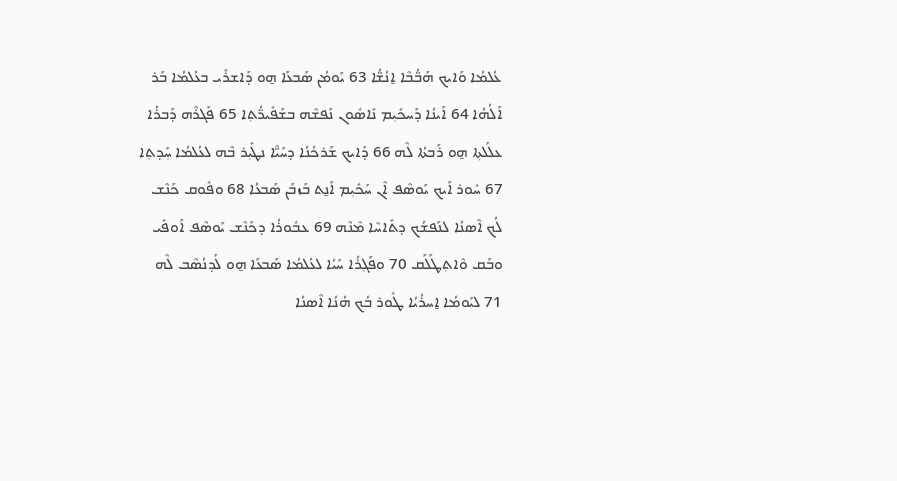ܥܳܠܡܳܐ ܘܰܐܝܟ ܗܰܒ̈ܳܒܶܐ ܐ̱ܢܳܫ̈ܳܐ 63 ܝܰܘܡܳܢ ܣܰܒܥܰܐ ܗ̱ܘ ܕܰܐܫܪܺܝ ܒܥܳܠܡܳܐ ܒܰܪ ܐܰܠܳܗܳܐ 64 ܐܰܝܢܳܐ ܕܰܚܟܺܝܼܡ ܢܺܐܣܽܘܢ ܢܰܦܫܶܗ ܒܫܰܦܺܝܪ̈ܳܬ݂ܐ 65 ܦܰܓܪܶܗ ܕܰܒܪܳܐ ܥܠܰܠܬ݂ܐ ܗ̱ܘ ܪܰܒܬܳܐ ܠܶܗ 66 ܕܰܐܝܟ ܫܰܪܟܳܢܳܐ ܕܚܰܝ̈ܶܐ ܢܛܺܝܼܪ ܒܶܗ ܠܥܳܠܡܳܐ ܚܼܰܕܬ݂ܐ 67 ܚܽܘܪ ܐܰܝܟ ܝܰܘܣܶܦ ܐܶܢ ܚܰܟܺܝܼܡ ܐܰܢ̱ܬ ܒܰܙܒܰܢ ܣܰܒܥܳܐ 68 ܘܦܽܘܩ ܟܰܢܶܫ ܠܳܟ ܐܶܣܢܳܐ ܠܢܰܦܫܳܟ ܕܬܺܐܚܶܐ ܡܶܢܶܗ 69 ܥܒܽܘܪܳܐ ܕܟܰܢܶܫ ܝܰܘܣܶܦ ܐܰܘܦܺܝ ܘܒܰܩ ܘܶܐܬ݂ܛܰܠܰܩ 70 ܘܦܰܓ݂ܪܳܐ ܚܰܝܳܐ ܠܥܳܠܡܳܐ ܣܰܒܥܰܐ ܗ̱ܘ ܠܰܕܢܳܣܶܒ ܠܶܗ 71 ܠܝܰܘܡܳܐ ܐ̱ܚܪܳܝܳܐ ܛܽܘܪ ܒܳܟ ܗܳܢܳܐ ܐܶܣܢܳܐ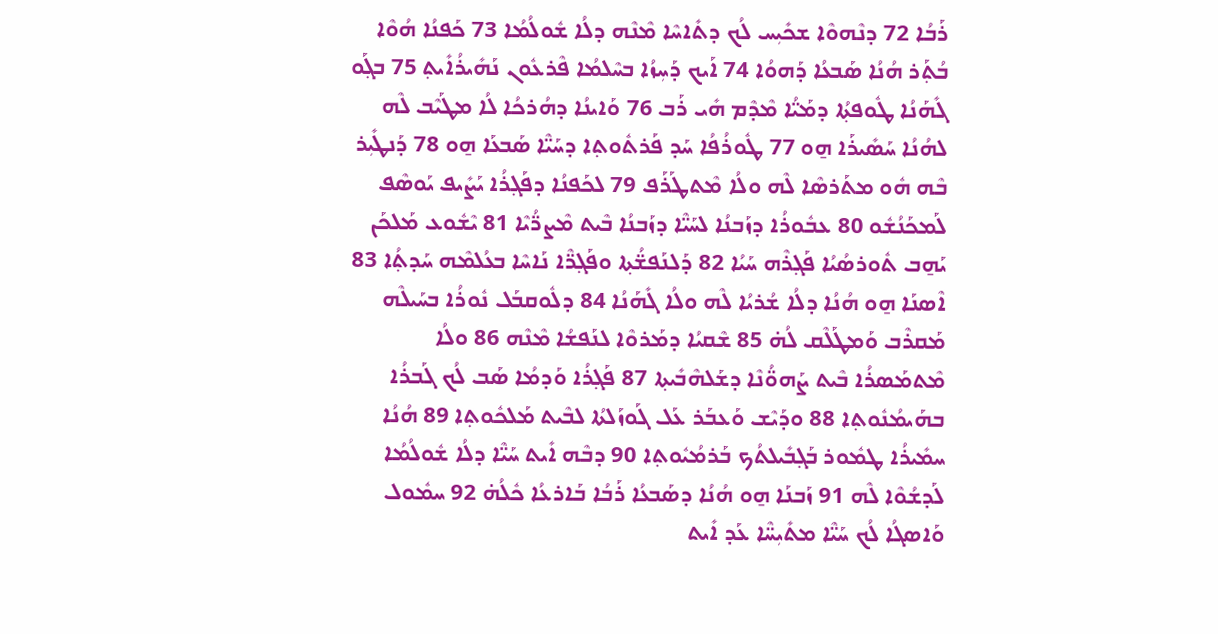ܪܰܒܳܐ 72 ܕܢܶܗܘܶܐ ܫܟܺܝܼܚ ܠܳܟ ܕܬܺܐܚܶܐ ܡܶܢܶܗ ܕܠܳܐ ܫܽܘܠܳܡܳܐ 73 ܟܰܦܢܳܐ ܗܳܘܶܐ ܒܳܬ݂ܰܪ ܗܳܢܳܐ ܣܰܒܥܳܐ ܕܰܗܘܳܐ 74 ܐܰܝܟ ܕܰܚܼܙܳܐ ܒܚܶܠܡܳܐ ܦܶܪܥܽܘܢ ܢܰܗܺܝܪܳܐܺܝܬ݂ 75 ܒܓ݂ܰܘ ܓܺܗܰܢܳܐ ܛܽܘܦܬ݂ܳܐ ܕܡܰܝ̈ܳܐ ܡܶܕܶܡ ܗܺܝ ܪܰܒ 76 ܘܰܐܝܢܳܐ ܕܗܳܪܟܳܐ ܠܳܐ ܡܛܰܝܶܒ ܠܶܗ ܠܗܳܢܳܐ ܚܰܣܺܝܪܰܐ ܗ̱ܘ 77 ܛܽܘܪܳܦܳܐ ܚܰܕ ܦܰܪܬܽܘܬ݂ܐ ܕܚܰܝ̈ܶܐ ܣܰܒܥܰܐ ܗ̱ܘ 78 ܕܰܢܛܺܝܼܪ ܒܶܗ ܗܽܘ ܡܬܰܪܣܶܐ ܠܶܗ ܘܠܳܐ ܡܶܬܛܰܪܰܦ 79 ܠܟܰܦܢܳܐ ܕܦܰܓ݂ܪܳܐ ܝܰܨܺܝܦ ܝܰܘܣܶܦ ܠܰܡܟܰܢܳܫܽܘ 80 ܥܒܽܘܪܳܐ ܕܙܰܒܢܳܐ ܠܚܰܝ̈ܶܐ ܕܙܰܒܢܳܐ ܒܶܝܬ ܡܶܨܪ̈ܳܝܶܐ 81 ܝܶܫܽܘܥ ܡܰܠܟܰܢ ܝܰܗ̱ܒ ܬܽܘܪܣܳܝܳܐ ܦܰܓ݂ܪܶܗ ܚܰܝܳܐ 82 ܕܰܠܢܰܦܫ̈ܳܬ݂ܐ ܘܦܰܓ݂ܪ̈ܶܐ ܢܰܐܚܶܐ ܒܥܳܠܡܶܗ ܚܰܕܬ݂ܳܐ 83 ܐܶܣܢܰܐ ܗ̱ܘ ܗܳܢܳܐ ܕܠܳܐ ܫܳܪܝܳܐ ܠܶܗ ܘܠܳܐ ܓܺܗܰܢܳܐ 84 ܕܠܽܘܩܒܰܠ ܢܽܘܪܳܐ ܒܚܰܝܠܶܗ ܡܰܩܪܶܒ ܘܰܡܛܰܠܶܩ ܠܳܗ̇ 85 ܫܶܩܝܳܐ ܕܡܰܪܘܶܐ ܠܢܰܦܫܳܐ ܡܶܢܶܗ 86 ܘܠܳܐ ܡܶܬܡܰܣܪܳܐ ܒܶܝܬ ܨܰܗܘ̈ܳܢܶܐ ܕܫܰܠܗܶܒܺܝܬ݂ܐ 87 ܦܰܓ݂ܪܳܐ ܘܰܕܡܳܐ ܣܰܒ ܠܳܟ ܓܰܒܪܳܐ ܒܗܰܝܡܳܢܽܘܬ݂ܐ 88 ܘܕܰܝܶܫ ܘܰܥܒܰܪ ܥܰܠ ܓܰܘܙܰܠܬܳܐ ܠܒܶܝܬ ܡܰܠܟܽܘܬ݂ܐ 89 ܗܳܢܳܐ ܚܡܺܝܪܳܐ ܛܡܽܘܪ ܒܰܓ݂ܒܺܝܠܬܳܟ ܒܰܪܡܳܝܽܘܬ݂ܐ 90 ܕܒܶܗ ܐܺܝܬ ܚܰܝ̈ܶܐ ܕܠܳܐ ܫܽܘܠܳܡܳܐ ܠܰܕܫܳܘܶܐ ܠܶܗ 91 ܙܰܒܢܰܐ ܗ̱ܘ ܗܳܢܳܐ ܕܣܰܒܥܳܐ ܪܰܒܳܐ ܒܰܐܪܥܳܐ ܟܽܠܳܗ̇ 92 ܚܡܽܘܠ ܘܰܐܣܓܳܐ ܠܳܟ ܚܰܝ̈ܶܐ ܡܬܺܝܼܚ̈ܶܐ ܥܰܕ ܐܺܝܬ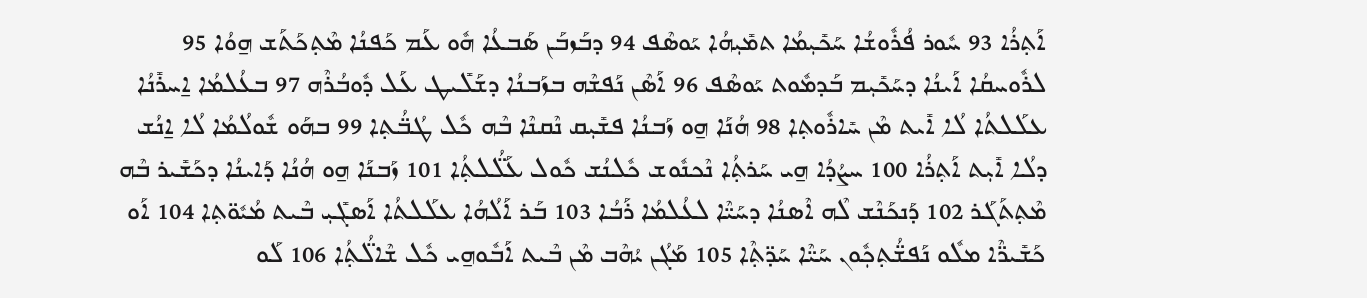ܐܰܬ݂ܪܳܐ 93 ܚܽܘܪ ܦܳܪܽܘܫܳܐ ܚܰܟܺܝܼܡܳܐ ܬܡܺܝܼܗܳܐ ܝܰܘܣܶܦ 94 ܕܒܰܙܒܰܢ ܣܰܒܥܳܐ ܗܽܘ ܥܰܡ ܟܰܦܢܳܐ ܡܶܬ݂ܟܰܬܰܫ ܗ̱ܘܳܐ 95 ܠܪܽܘܚܩܳܐ ܐܰܝܢܳܐ ܕܚܰܟܺܝܼܡ ܒܰܕܡܽܘܬ ܝܰܘܣܶܦ 96 ܐܰܣܶܢ ܢܰܦܫܶܗ ܒܙܰܒܢܳܐ ܕܫܰܠܺܝܛ ܥܰܠ ܕܽܘܒܳܪܶܗ 97 ܒܥܳܠܡܳܐ ܐ̱ܚܪܺܢܳܐ ܥܠܰܠܬܳܐ ܠܳܐ ܐܺܝܬ ܡܶܢ ܚܺܐܪܽܘܬ݂ܐ 98 ܗܳܢܰܐ ܗ̱ܘ ܙܰܒܢܳܐ ܦܫܺܝܼܩ ܢܶܩܢܶܐ ܒܶܗ ܟܽܠ ܛܳܒ̈ܳܬ݂ܐ 99 ܒܗܰܘ ܫܽܘܠܳܡܳܐ ܠܳܐ ܐ̱ܢܳܫ ܕܠܳܐ ܐܺܝܼܬ ܐܰܬ݂ܪܳܐ 100 ܚܨܳܕܳܐ ܗ̱ܝ ܚܰܪܬ݂ܳܐ ܢܶܟܢܽܘܫ ܟܽܠܢܳܫ ܟܽܘܠ ܥܰܠ̈ܳܠܬ݂ܳܐ 101 ܙܰܒܢܰܐ ܗ̱ܘ ܗܳܢܳܐ ܕܰܐܝܢܳܐ ܕܟܰܫܺܝܪ ܒܶܗ ܡܶܬ݂ܬܰܓܰܪ 102 ܕܰܢܟܰܢܶܫ ܠܶܗ ܐܶܣܢܳܐ ܕܚܰܝ̈ܶܐ ܠܥܳܠܡܳܐ ܪܰܒܳܐ 103 ܒܰܪ ܐܰܠܳܗܳܐ ܥܠܰܠܬܳܐ ܐܰܣܓܺܝܼ ܒܶܝܬ ܡܳܝܽܘ̈ܬ݂ܐ 104 ܐܰܘ ܟܰܫܺܝܪ̈ܶܐ ܡܠܽܘ ܢܰܦܫ̈ܳܬ݂ܟ݂ܽܘܢ ܚܰܝ̈ܶܐ ܚܰܕ̈ܬ݂ܶܐ 105 ܡܰܓܳܢ ܝܳܗܶܒ ܡܶܢ ܒܶܝܬ ܐܰܒܽܘܗ̱ܝ ܟܽܠ ܫܶܐܠ̈ܳܬ݂ܳܐ 106 ܠܰܘ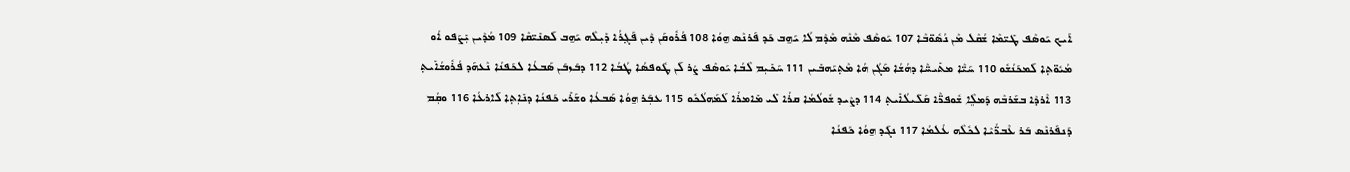ܐܰܝܟ ܝܰܘܣܶܦ ܛܺܝ̈ܡܶܐ ܫܳܩܶܠ ܡܶܢ ܢܳܣܽܘ̈ܒܶܐ 107 ܝܰܘܣܶܦ ܡܶܢܶܗ ܡܶܕܶܡ ܠܳܐ ܝܰܗ̱ܒ ܟܰܕ ܦܰܪܢܶܣ ܗ̱ܘܳܐ 108 ܦܳܪܽܘܩܰܢ ܕܶܝܢ ܦܰܓ݂ܪܳܐ ܕܺܝܼܠܶܗ ܝܰܗ̱ܒ ܠܰܣܢܺܝ̈ܩܶܐ 109 ܡܳܕܶܝܢ ܝܼܺܨܰܦܘ ܐܳܘ ܡܳܝܽܘ̈ܬ݂ܐ ܠܰܡܟܰܢܳܫܽܘ 110 ܚܰܝ̈ܶܐ ܡܬܺܝܚ̈ܶܐ ܕܗܳܫܳܐ ܡܰܓܳܢ ܗܳܐ ܡܶܬ݂ܝܰܗܒܺܝܢ 111 ܚܰܟܺܝܼܡ ܠܶܒܳܐ ܝܰܘܣܶܦ ܨܳܪ ܠܰܢ ܛܽܘܦܣܳܐ ܛܳܒܳܐ 112 ܕܒܰܙܒܰܢ ܣܰܒܥܳܐ ܠܟܰܦܢܳܐ ܢܶܥܗܰܕ ܦܳܪܽܘܫܳܐܺܝܬ݂ 113 ܐܶܪܕܶܐ ܒܫܰܪܒܶܗ ܕܰܡܠܸܶܐ ܫܽܘܦܪ̈ܶܐ ܩܰܠܺܝܠܳܐܺܝܬ݂ 114 ܕܨܶܝܕ ܫܽܘܠܳܡܳܐ ܩܪܳܐ ܠܺܝ ܡܺܐܡܪܳܐ ܠܰܡܰܗܠܳܟܽܘ 115 ܥܒܼܰܪ ܗ̱ܘܳܐ ܣܰܒܥܳܐ ܘܫܰܪܺܝ ܟܰܦܢܳܐ ܕܢܺܐܼܬ݂ܐ ܠܰܐܪܥܳܐ 116 ܘܩܼܳܡ ܕܰܢܦܰܪܢܶܣ ܒܰܪ ܥܶܒܪ̈ܳܝܶܐ ܠܟܽܠܶܗ ܥܳܠܡܳܐ 117 ܢܓܰܕ ܗ̱ܘܳܐ ܟܰܦܢܳܐ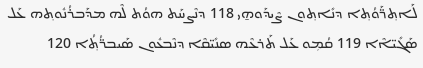ܠܰܐܬ݂ܪ̈ܰܘܳܬ݂ܐ ܕܢܺܐܬ݂ܘܢ ܨܶܝܕܰܘܗ̱ܝ 118 ܕܢܶܨܚܰܬ ܗܘܳܬ ܠܶܗ ܡܕܰܒܪܳܢܽܘܬ݂ܗ ܥܰܠ ܣܰܓܺܝ̈ܐܶܐ 119 ܩܳܡܼܘ ܥܰܠ ܬܰܪܥܶܗ ܣܢܺܝ̈ܩܶܐ ܕܢܶܒܥܽܘܢ ܣܰܝܒܪ̈ܳܬ݂ܳܐ 120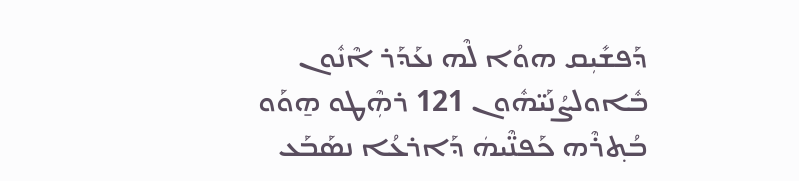ܕܰܦܫܺܝܼܩ ܗܘܳܐ ܠܶܗ ܢܥܰܕܰܪ ܐܶܢܽܘܢ ܒܽܐܘܠܨܳܢܰܝ̈ܗܽܘܢ 121 ܪܗܼܶܛܘ ܗ̱ܘܰܘ ܒܳܬ݂ܪܶܗ ܟܰܦܢ̈ܶܝܗܿ ܕܰܐܪܥܳܐ ܢܣܰܒܰܥ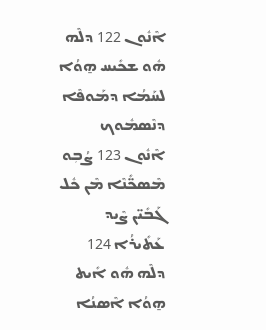ܐܶܢܽܘܢ 122 ܕܠܶܗ ܗܽܘ ܫܟܺܝܚ ܗ̱ܘܳܐ ܠܚܰܡܳܐ ܕܡܰܘܦܶܐ ܕܢܶܣܡܽܘܟ ܐܶܢܽܘܢ 123 ܨܳܒܼܘ ܡܶܣܟ̈ܺܢܶܐ ܡܶܢ ܟܽܠ ܓܰܒܺܝ̈ܢ ܨܶܝܕ ܥܰܬܺܝܪܳܐ 124 ܕܠܶܗ ܗܽܘ ܐܺܝܬ ܗ̱ܘܳܐ ܐܶܣܢܳܐ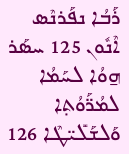ܪܰܒܳܐ ܢܦܰܪܢܶܣ ܐܶܢܽܘܢ 125 ܚܣܰܪ ܗ̱ܘܳܐ ܠܚܰܡܳܐ ܠܡܳܪ̈ܰܘܳܬ݂ܐ ܘܰܠܫܰܠܺܝ̈ܛܶܐ 126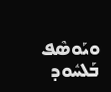ܘܝܰܘܣܶܦ ܒܰܠܚܽܘܕ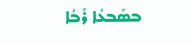ܒܣܰܒܥܳܐ ܪܰܒܳܐ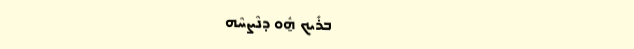ܒܪܺܝܟ ܗ̱ܽܘ ܕܢܶܨܚܶܗ